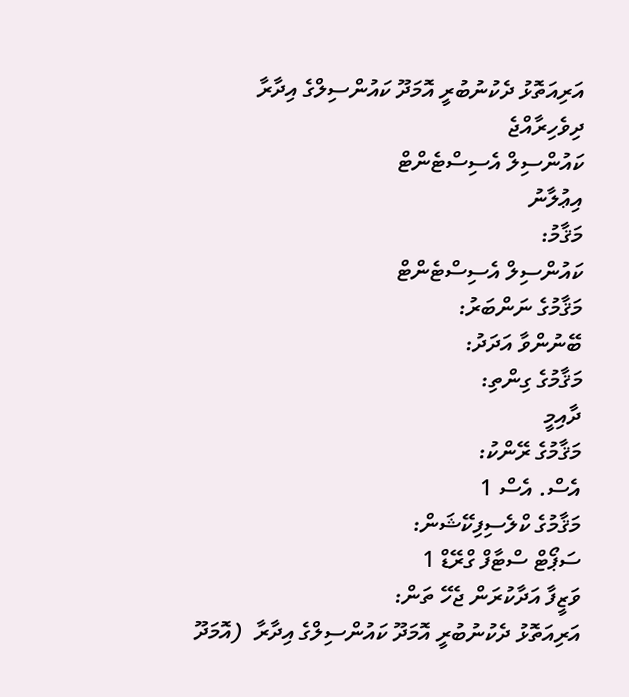އަރިއަތޮޅު ދެކުނުބުރީ އޮމަދޫ ކައުންސިލްގެ އިދާރާ
ދިވެހިރާއްޖެ
ކައުންސިލް އެސިސްޓެންޓް
އިޢުލާނު
މަޤާމު:
ކައުންސިލް އެސިސްޓެންޓް
މަޤާމުގެ ނަންބަރު:
ބޭނުންވާ އަދަދު:
މަޤާމުގެ ގިންތި:
ދާއިމީ
މަޤާމުގެ ރޭންކު:
އެސް. އެސް 1
މަޤާމުގެ ކްލެސިފިކޭޝަން:
ސަޕޯޓް ސްޓާފް ގްރޭޑް 1
ވަޒީފާ އަދާކުރަން ޖެހޭ ތަން:
އަރިއަތޮޅު ދެކުނުބުރީ އޮމަދޫ ކައުންސިލްގެ އިދާރާ  (އޮމަދޫ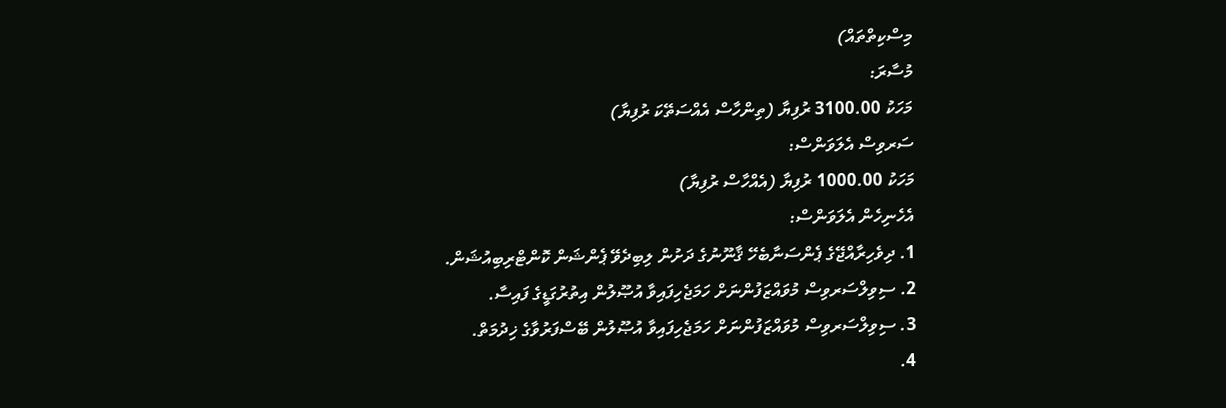މިސްކިތްތައް)
މުސާރަ:
މަހަކު 3100.00 ރުފިޔާ (ތިންހާސް އެއްސަތޭކަ ރުފިޔާ)
ސަރވިސް އެލަވަންސް:
މަހަކު 1000.00 ރުފިޔާ (އެއްހާސް ރުފިޔާ)
އެހެނިހެން އެލަވަންސް:
1. ދިވެހިރާއްޖޭގެ ޕެންސަނާބެހޭ ޤާނޫނުގެ ދަށުން ލިބިދެވޭ ޕެންޝަން ކޮންޓްރިބިއުޝަން.
2. ސިވިލްސަރވިސް މުވައްޒަފުންނަށް ހަމަޖެހިފައިވާ އުޞޫލުން އިތުރުގަޑީގެ ފައިސާ.
3. ސިވިލްސަރވިސް މުވައްޒަފުންނަށް ހަމަޖެހިފައިވާ އުޞޫލުން ބޭސްފަރުވާގެ ޚިދުމަތް.
4.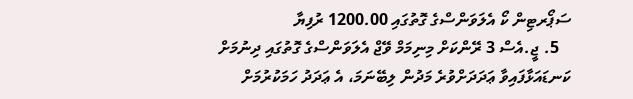ސަޕޯރޓިން ކޯ އެލަވަންސްގެ ގޮތުގައި 1200.00 ރުފިޔާ
   5. ޖީ.އެސް 3 ރޭންކަށް މިނިމަމް ވޭޖް އެލަވަންސްގެ ގޮތުގައި ދިނުމަށް ކަނޑައަޅާފައިވާ ޢަދަދަށްވުރެ މަދުން ލިބޭނަމަ، އެ ޢަދަދު ހަމަކުރުމަށް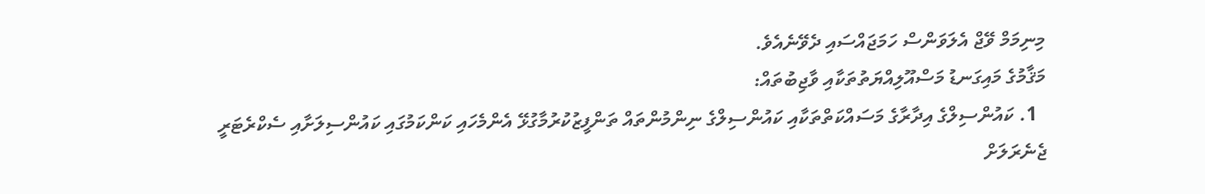މިނިމަމް ވޭޖް އެލަވަންސް ހަމަޖައްސައި ދެވޭނެއެވެ.
މަޤާމުގެ މައިގަނޑު މަސްއޫލިއްޔަތުތަކާއި ވާޖިބުތައް:
  1. ކައުންސިލްގެ އިދާރާގެ މަސައްކަތްތަކާއި ކައުންސިލްގެ ނިންމުންތައް ތަންފީޒުކުރުމާގުޅޭ އެންމެހައި ކަންކަމުގައި ކައުންސިލަށާއި ސެކްރެޓަރީ ޖެނެރަލަށް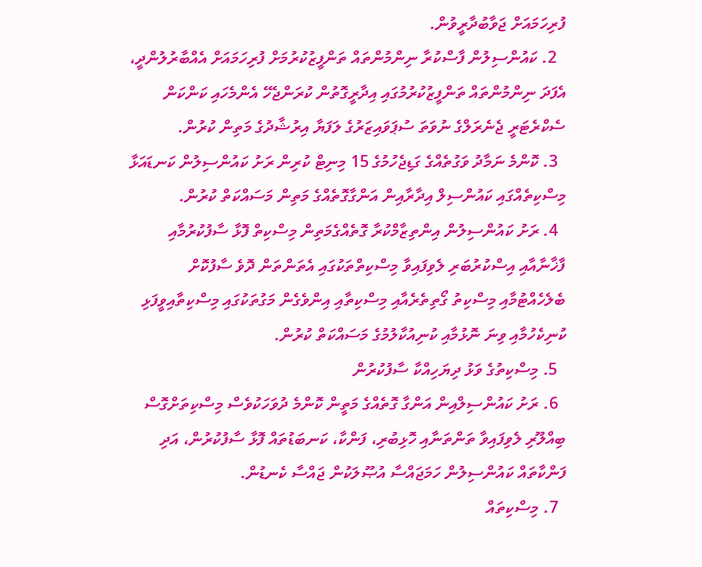ފުރިހަމައަށް ޖަވާބުދާރީވުން.
  2. ކައުންސިލުން ފާސްކުރާ ނިންމުންތައް ތަންފީޒުކުރުމަށް ފުރިހަމައަށް އެއްބާރުލުންދީ، އެފަދަ ނިންމުންތައް ތަންފީޒުކުރުމުގައި އިދާރީގޮތުން ކުރަންޖެހޭ އެންމެހައި ކަންކަން ސެކްރެޓަރީ ޖެނެރަލްގެ ނުވަތަ ސުޕަވައިޒަރުގެ ލަފަޔާ އިރުޝާދުގެ މަތިން ކުރުން.
  3. ކޮންމެ ނަމާދު ވަގުތެއްގެ ގަޑިޖެހުމުގެ 15 މިނިޓް ކުރިން ރަށު ކައުންސިލުން ކަނޑައަޅާ މިސްކިތެއްގައި ކައުންސިލް އިދާރާއިން އަންގާގޮތެއްގެ މަތިން މަސައްކަތް ކުރުން.
  4. ރަށު ކައުންސިލުން އިންތިޒާމްކުރާ ގޮތެއްގެމަތިން މިސްކިތް ފޮޅާ ސާފުކުރުމާއި ފާޚާނާއާއި އިސްކުރުބަރި ލެވިފައިވާ މިސްކިތްތަކުގައި އެތަންތަން ދޮވެ ސާފުކޮށް ބެލެހެއްޓުމާއި މިސްކިތު ގޯތިތެރެއާއި މިސްކިތާއި އިންވެގެން މަގުތަކުގައި މިސްކިތާއިވީފަޅި ކުނިކެހުމާއި ވިނަ ނޮޅުމާއި ކުނިއުކާލުމުގެ މަސައްކަތް ކުރުން.
  5. މިސްކިތުގެ ވަޅު ދިޔަހިއްކާ ސާފުކުރުން
  6. ރަށު ކައުންސިލްއިން އަންގާ ގޮތެއްގެ މަތީން ކޮންމެ ދުވަހަކުވެސް މިސްކިތަށްގޮސް ބިއްލޫރި ލެވިފައިވާ ތަންތަނާއި ހޮޅިބުރި، ފަންކާ، ކަނބަޑުތައް ފޮޅާ ސާފުކުރުން، އަދި ފަންކާތައް ކައުންސިލުން ހަމަޖައްސާ އުޞޫލަކުން ޖައްސާ ކެނޑުން.
  7. މިސްކިތައް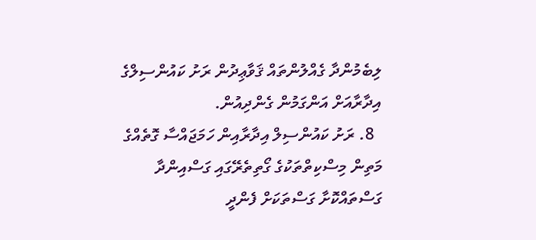ލިބެމުންދާ ގެއްލުންތައް ޤަވާޢިދުން ރަށު ކައުންސިލްގެ އިދާރާއަށް އަންގަމުން ގެންދިއުން.
  8. ރަށު ކައުންސިލް އިދާރާއިން ހަމަޖައްސާ ގޮތެއްގެ މަތިން މިސްކިތްތަކުގެ ގޯތިތެރޭގައި ގަސްއިންދާ ގަސްތައްކޮށާ ގަސްތަކަށް ފެންދީ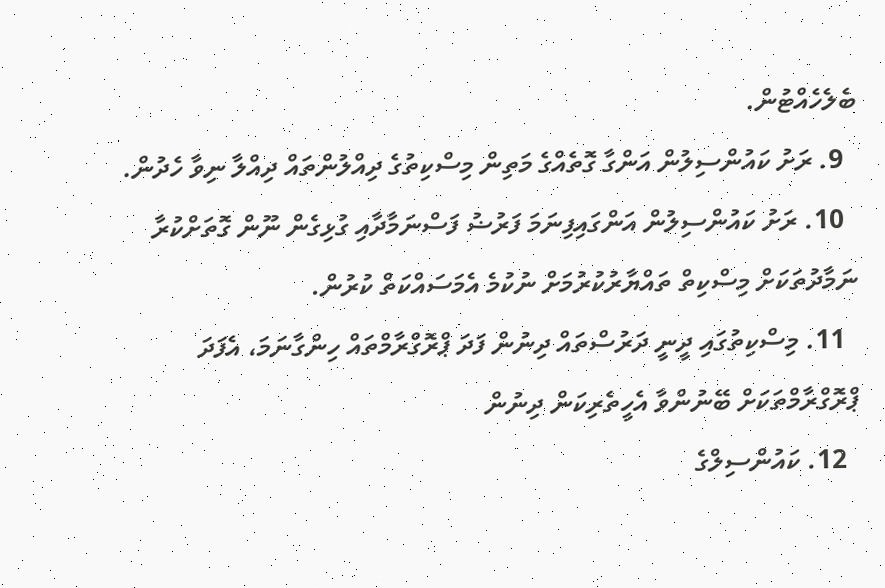ބެލެހެއްޓުން.
  9. ރަށު ކައުންސިލުން އަންގާ ގޮތެއްގެ މަތިން މިސްކިތުގެ ދިއްލުންތައް ދިއްލާ ނިވާ ހެދުން.
  10. ރަށު ކައުންސިލުން އަންގައިފިނަމަ ފަރުޟު ފަސްނަމާދާއި ގުޅިގެން ނޫން ގޮތަށްކުރާ ނަމާދުތަކަށް މިސްކިތް ތައްޔާރުކުރުމަށް ނުކުމެ އެމަސައްކަތް ކުރުން.
  11. މިސްކިތުގައި ދީނީ ދަރުސްތައް ދިނުން ފަދަ ޕްރޮގްރާމްތައް ހިންގާނަމަ، އެފަދަ ޕްރޮގްރާމްތަކަށް ބޭނުންވާ އެހީތެރިކަން ދިނުން
  12. ކައުންސިލްގެ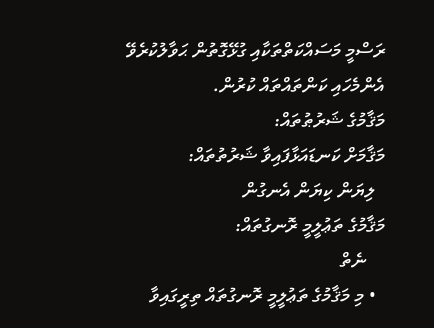ރަސްމީ މަސައްކަތްތަކާއި ގުޅޭގޮތުން ޙަވާލުކުރެވޭ އެންމެހައި ކަންތައްތައް ކުރުން.
މަޤާމުގެ ޝަރުޠުތައް:
މަޤާމަށް ކަނޑައަޅާފައިވާ ޝަރުތުތައް:
  ލިޔަން ކިޔަން އެނގުން
މަޤާމުގެ ތަޢުލީމީ ރޮނގުތައް:
    ނެތް
  • މި މަޤާމުގެ ތަޢުލީމީ ރޮނގުތައް ތިރީގައިވާ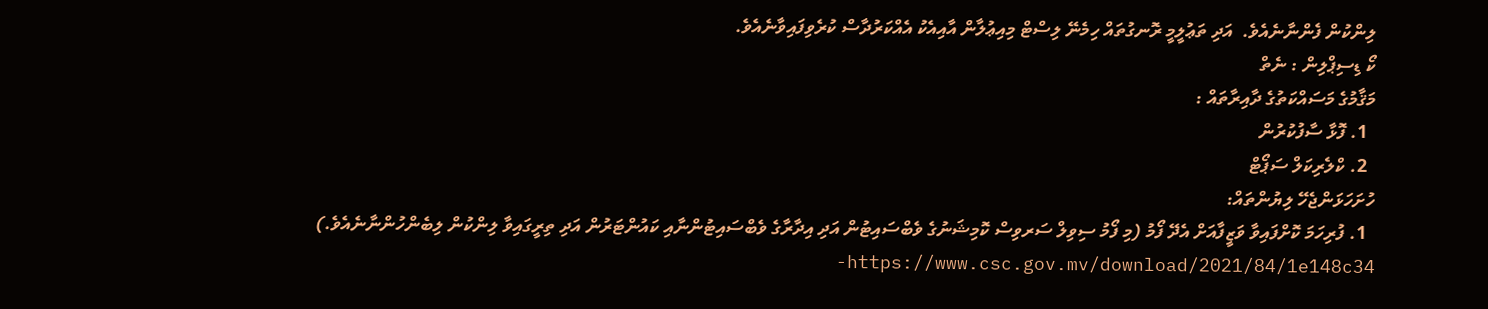ލިންކުން ފެންނާނެއެވެ.  އަދި ތަޢުލީމީ ރޮނގުތައް ހިމެނޭ ލިސްޓް މިއިޢުލާން އާއިއެކު އެއްކަރުދާސް ކުރެވިފައިވާނެއެވެ.
ކޯ ޑިސިޕްލިން : ނެތް
މަޤާމުގެ މަސައްކަތުގެ ދާއިރާތައް :
  1. ފޮޅާ ސާފުކުރުން
  2. ކްލެރިކަލް ސަޕޯޓް
ހުށަހަޅަންޖެހޭ ލިޔުންތައް:
  1. ފުރިހަމަ ކޮށްފައިވާ ވަޒީފާއަށް އެދޭ ފޯމު (މި ފޯމު ސިވިލް ސަރވިސް ކޮމިޝަނުގެ ވެބްސައިޓުން އަދި އިދާރާގެ ވެބްސައިޓުންނާއި ކައުންޓަރުން އަދި ތިރީގައިވާ ލިންކުން ލިބެންހުންނާނެއެވެ.)  https://www.csc.gov.mv/download/2021/84/1e148c34-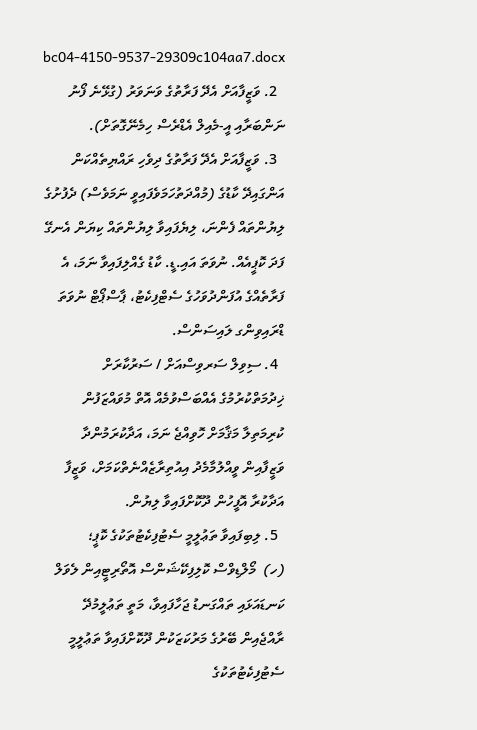bc04-4150-9537-29309c104aa7.docx
  2. ވަޒީފާއަށް އެދޭ ފަރާތުގެ ވަނަވަރު (ގުޅޭނެ ފޯނު ނަންބަރާއި އީ-މެއިލް އެޑްރެސް ހިމެނޭގޮތަށް).
  3. ވަޒީފާއަށް އެދޭ ފަރާތުގެ ދިވެހި ރައްޔިތެއްކަން އަންގައިދޭ ކާޑުގެ (މުއްދަތުހަމަވެފައިވީ ނަމަވެސް) ދެފުށުގެ ލިޔުންތައް ފެންނަ، ލިޔެފައިވާ ލިޔުންތައް ކިޔަން އެނގޭ ފަދަ ކޮޕީއެއް. ނުވަތަ އައި.ޑީ. ކާޑު ގެއްލިފައިވާ ނަމަ، އެ ފަރާތެއްގެ އުފަންދުވަހުގެ ސެޓްފިކެޓު، ޕާސްޕޯޓް ނުވަތަ ޑްރައިވިންގ ލައިސަންސް.
  4. ސިވިލް ސަރވިސްއަށް / ސަރުކާރަށް ޚިދުމަތްކުރުމުގެ އެއްބަސްވުމެއް އޮތް މުވައްޒަފުން ކުރިމަތިލާ މަޤާމަށް ހޮވިއްޖެ ނަމަ، އަދާކުރަމުންދާ ވަޒީފާއިން ވީއްލުމާމެދު އިއުތިރާޒެއްނެތްކަމަށް، ވަޒީފާ އަދާކުރާ އޮފީހުން ދޫކޮށްފައިވާ ލިޔުން.
  5. ލިބިފައިވާ ތަޢުލީމީ ސެޓުފިކެޓުތަކުގެ ކޮޕީ؛
(ހ)  މޯލްޑިވްސް ކޮލިފިކޭޝަންސް އޮތޯރިޓީއިން ލެވަލް ކަނޑައަޅައި ތައްގަނޑު ޖަހާފައިވާ، މަތީ ތަޢުލީމުދޭ ރާއްޖެއިން ބޭރުގެ މަރުކަޒަކުން ދޫކޮށްފައިވާ ތަޢުލީމީ ސެޓުފިކެޓުތަކުގެ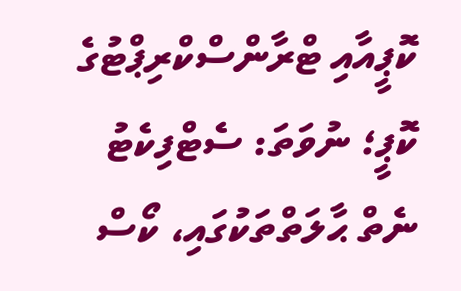ކޮޕީއާއި ޓްރާންސްކްރިޕްޓުގެ ކޮޕީ؛ ނުވަތަ: ސެޓްފިކެޓު ނެތް ޙާލަތްތަކުގައި، ކޯސް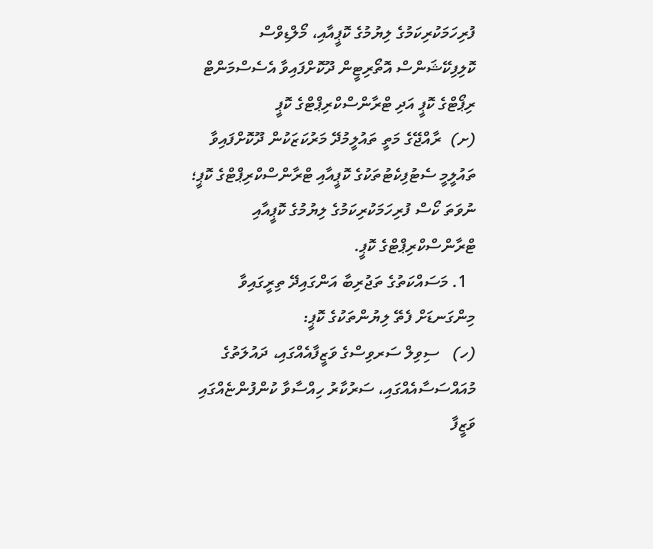ފުރިހަމަކުރިކަމުގެ ލިޔުމުގެ ކޮޕީއާއި، މޯލްޑިވްސް ކޮލިފިކޭޝަންސް އޮތޯރިޓީން ދޫކޮށްފައިވާ އެސެސްމަންޓް ރިޕޯޓްގެ ކޮޕީ އަދި ޓްރާންސްކްރިޕްޓްގެ ކޮޕީ
(ށ)  ރާއްޖޭގެ މަތީ ތައުލީމުދޭ މަރުކަޒަކުން ދޫކޮށްފައިވާ ތައުލީމީ ސެޓުފިކެޓުތަކުގެ ކޮޕީއާއި ޓްރާންސްކްރިޕްޓްގެ ކޮޕީ؛ ނުވަތަ ކޯސް ފުރިހަމަކުރިކަމުގެ ލިޔުމުގެ ކޮޕީއާއި ޓްރާންސްކްރިޕްޓްގެ ކޮޕީ.
  1. މަސައްކަތުގެ ތަޖުރިބާ އަންގައިދޭ ތިރީގައިވާ މިންގަނޑަށް ފެތޭ ލިޔުންތަކުގެ ކޮޕީ:
(ހ)   ސިވިލް ސަރވިސްގެ ވަޒީފާއެއްގައި، ދައުލަތުގެ މުއައްސަސާއެއްގައި، ސަރުކާރު ހިއްސާވާ ކުންފުންޏެއްގައި ވަޒީފާ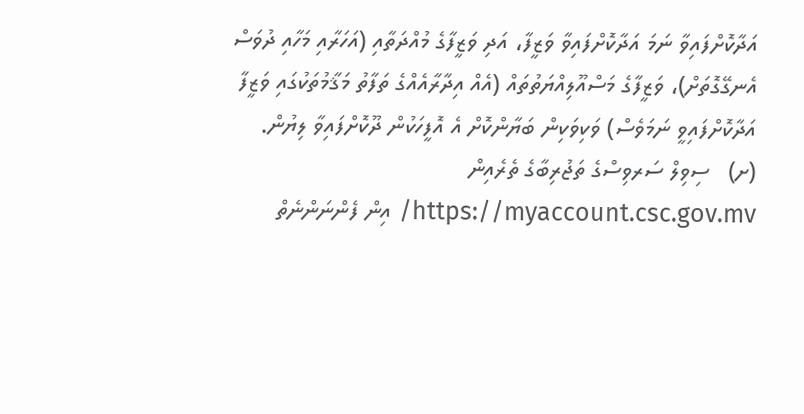އަދާކޮށްފައިވާ ނަމަ އަދާކޮށްފައިވާ ވަޒީފާ، އަދި ވަޒީފާގެ މުއްދަތާއި (އަހަރާއި މަހާއި ދުވަސް އެނގޭގޮތަށް)، ވަޒީފާގެ މަސްއޫލިއްޔަތުތައް (އެއް އިދާރާއެއްގެ ތަފާތު މަޤާމުތަކުގައި ވަޒީފާ އަދާކޮށްފައިވީ ނަމަވެސް) ވަކިވަކިން ބަޔާންކޮށް އެ އޮފީހަކުން ދޫކޮށްފައިވާ ލިޔުން.
(ށ)   ސިވިލް ސަރވިސްގެ ތަޖުރިބާގެ ތެރެއިން https://myaccount.csc.gov.mv/ އިން ފެންނަންނެތް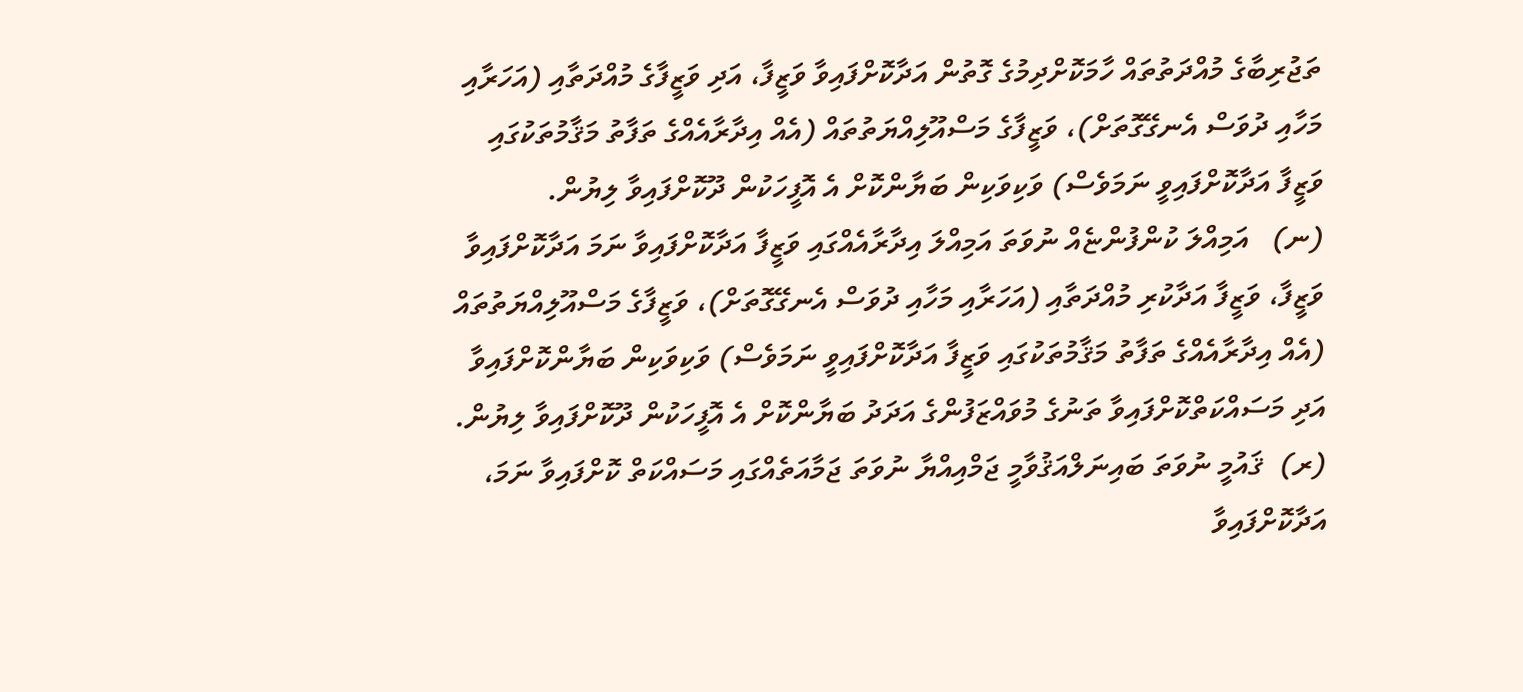ތަޖުރިބާގެ މުއްދަތުތައް ހާމަކޮށްދިމުގެ ގޮތުން އަދާކޮށްފައިވާ ވަޒީފާ، އަދި ވަޒީފާގެ މުއްދަތާއި (އަހަރާއި މަހާއި ދުވަސް އެނގޭގޮތަށް)، ވަޒީފާގެ މަސްއޫލިއްޔަތުތައް (އެއް އިދާރާއެއްގެ ތަފާތު މަޤާމުތަކުގައި ވަޒީފާ އަދާކޮށްފައިވީ ނަމަވެސް) ވަކިވަކިން ބަޔާންކޮށް އެ އޮފީހަކުން ދޫކޮށްފައިވާ ލިޔުން.
(ނ)   އަމިއްލަ ކުންފުންޏެއް ނުވަތަ އަމިއްލަ އިދާރާއެއްގައި ވަޒީފާ އަދާކޮށްފައިވާ ނަމަ އަދާކޮށްފައިވާ ވަޒީފާ، ވަޒީފާ އަދާކުރި މުއްދަތާއި (އަހަރާއި މަހާއި ދުވަސް އެނގޭގޮތަށް)، ވަޒީފާގެ މަސްއޫލިއްޔަތުތައް (އެއް އިދާރާއެއްގެ ތަފާތު މަޤާމުތަކުގައި ވަޒީފާ އަދާކޮށްފައިވީ ނަމަވެސް) ވަކިވަކިން ބަޔާންކޮށްފައިވާ އަދި މަސައްކަތްކޮށްފައިވާ ތަނުގެ މުވައްޒަފުންގެ އަދަދު ބަޔާންކޮށް އެ އޮފީހަކުން ދޫކޮށްފައިވާ ލިޔުން.
(ރ)  ޤައުމީ ނުވަތަ ބައިނަލްއަޤުވާމީ ޖަމްއިއްޔާ ނުވަތަ ޖަމާއަތެއްގައި މަސައްކަތް ކޮށްފައިވާ ނަމަ، އަދާކޮށްފައިވާ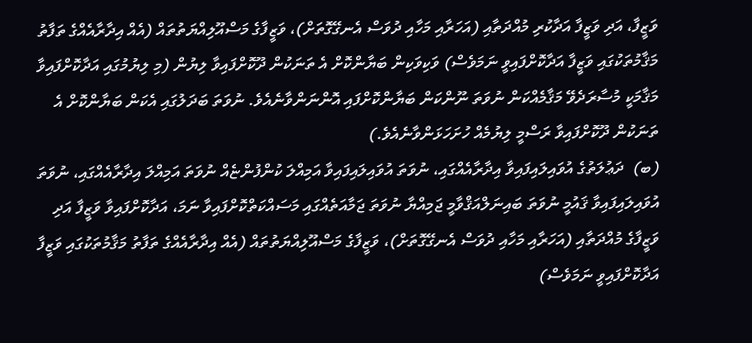ވަޒީފާ، އަދި ވަޒީފާ އަދާކުރި މުއްދަތާއި (އަހަރާއި މަހާއި ދުވަސް އެނގޭގޮތަށް)، ވަޒީފާގެ މަސްއޫލިއްޔަތުތައް (އެއް އިދާރާއެއްގެ ތަފާތު މަޤާމުތަކުގައި ވަޒީފާ އަދާކޮށްފައިވީ ނަމަވެސް) ވަކިވަކިން ބަޔާންކޮށް އެ ތަނަކުން ދޫކޮށްފައިވާ ލިޔުން (މި ލިޔުމުގައި އަދާކޮށްފައިވާ މަޤާމަކީ މުސާރަދެވޭ މަޤާމެއްކަން ނުވަތަ ނޫންކަން ބަޔާންކޮށްފައި އޮންނަންވާނެއެވެ. ނުވަތަ ބަދަލުގައި އެކަން ބަޔާންކޮށް އެ ތަނަކުން ދޫކޮށްފައިވާ ރަސްމީ ލިޔުމެއް ހުށަހަޅަންވާނެއެވެ.)
(ބ)  ދަޢުލަތުގެ އުވައިލައިފައިވާ އިދާރާއެއްގައި، ނުވަތަ އުވައިލައިފައިވާ އަމިއްލަ ކުންފުންޏެއް ނުވަތަ އަމިއްލަ އިދާރާއެއްގައި، ނުވަތަ އުވައިލައިފައިވާ ޤައުމީ ނުވަތަ ބައިނަލްއަޤްވާމީ ޖަމިއްޔާ ނުވަތަ ޖަމާއަތެއްގައި މަސައްކަތްކޮށްފައިވާ ނަމަ، އަދާކޮށްފައިވާ ވަޒީފާ އަދި ވަޒީފާގެ މުއްދަތާއި (އަހަރާއި މަހާއި ދުވަސް އެނގޭގޮތަށް)، ވަޒީފާގެ މަސްއޫލިއްޔަތުތައް (އެއް އިދާރާއެއްގެ ތަފާތު މަޤާމުތަކުގައި ވަޒީފާ އަދާކޮށްފައިވީ ނަމަވެސް)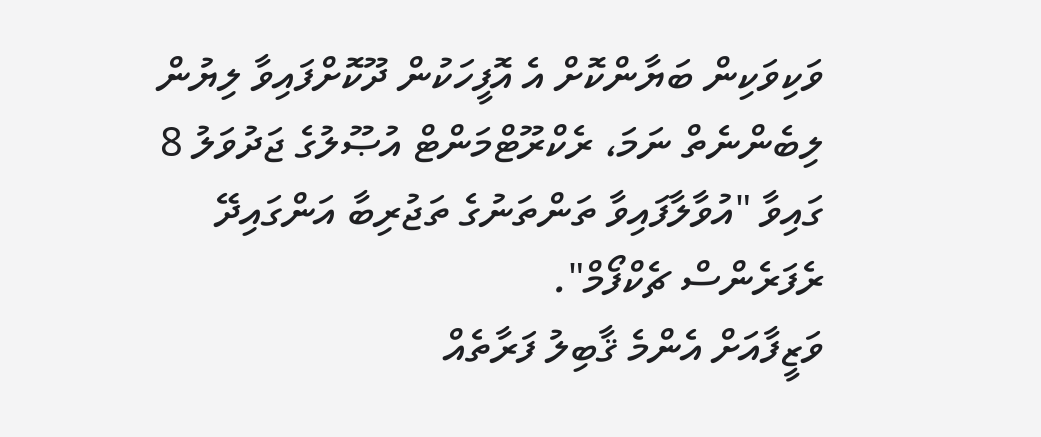ވަކިވަކިން ބަޔާންކޮށް އެ އޮފީހަކުން ދޫކޮށްފައިވާ ލިޔުން ލިބެންނެތް ނަމަ، ރެކްރޫޓްމަންޓް އުޞޫލުގެ ޖަދުވަލު 8 ގައިވާ "އުވާލާފައިވާ ތަންތަނުގެ ތަޖުރިބާ އަންގައިދޭ ރެފަރެންސް ޗެކްފޯމް".
ވަޒީފާއަށް އެންމެ ޤާބިލު ފަރާތެއް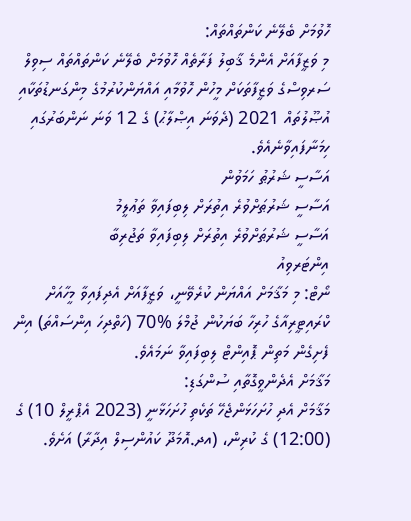ހޮވުމަށް ބެލޭނެ ކަންތައްތައް:
މި ވަޒީފާއަށް އެންމެ ޤާބިލު ފަރާތެއް ހޮވުމަށް ބެލޭނެ ކަންތައްތައް ސިވިލް ސަރވިސްގެ ވަޒީފާތަކަށް މީހުން ހޮވުމާއި އައްޔަންކުރުމުގެ މިންގަނޑުތަކާއި އުޞޫލުތައް 2021 (ދެވަނަ އިޞްލާޙު) ގެ 12 ވަނަ ނަންބަރުގައި ހިމަނާފައިވާނެއެވެ.
އަސާސީ ޝަރުޠު ހަމަވުން
އަސާސީ ޝަރުޠަށްވުރެ އިތުރަށް ލިބިފައިވާ ތަޢުލީމު
އަސާސީ ޝަރުޠަށްވުރެ އިތުރަށް ލިބިފައިވާ ތަޖުރިބާ
އިންޓަރވިއު
ނޯޓް: މި މަޤާމަށް އައްޔަން ކުރެވޭނީ، ވަޒީފާއަށް އެދިފައިވާ މީހާއަށް ކްރައިޓީރިއާގެ ހުރިހާ ބަޔަކުން ޖުމްލަ %70 (ހަތްދިހަ އިންސައްތަ) އިން ފެށިގެން މަތިން ޕޮއިންޓް ލިބިފައިވާ ނަމައެވެ.
މަޤާމަށް އެދެންވީގޮތާއި ސުންގަޑި:
މަޤާމަށް އެދި ހުށަހަޅަންޖެހޭ ތަކެތި ހުށަހަޅާނީ (2023 އެޕްރީލް 10) ގެ (12:00) ގެ ކުރިން، (އދ.އޮމަދޫ ކައުންސިލް އިދާރާ) އަށެވެ.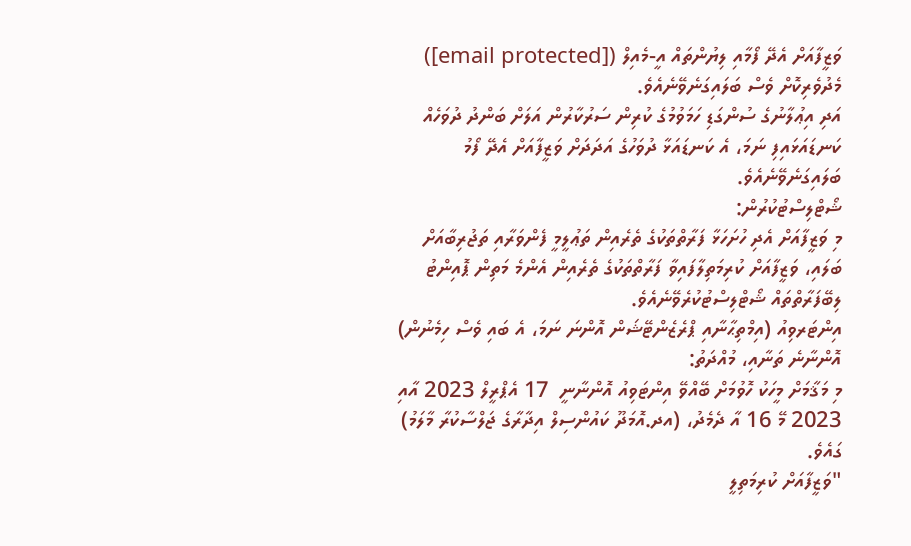ވަޒީފާއަށް އެދޭ ފޯމާއި ލިޔުންތައް އީ-މެއިލް ([email protected]) މެދުވެރިކޮށް ވެސް ބަލައިގަނެވޭނެއެވެ.
އަދި އިޢުލާނުގެ ސުންގަޑި ހަމަވުމުގެ ކުރިން ސަރުކާރުން އަލަށް ބަންދު ދުވަހެއް ކަނޑައަޅައިފި ނަމަ، އެ ކަނޑައަޅާ ދުވަހުގެ އަދަދަށް ވަޒީފާއަށް އެދޭ ފޯމު ބަލައިގަނެވޭނެއެވެ.
ޝޯޓްލިސްޓުކުރުން:
މި ވަޒީފާއަށް އެދި ހުށަހަޅާ ފަރާތްތަކުގެ ތެރެއިން ތަޢުލީމީ ފެންވަރާއި ތަޖުރިބާއަށް ބަލައި، ވަޒީފާއަށް ކުރިމަތިލާފައިވާ ފަރާތްތަކުގެ ތެރެއިން އެންމެ މަތިން ޕޮއިންޓު ލިބޭފަރާތްތައް ޝޯޓްލިސްޓުކުރެވޭނެއެވެ.
އިންޓަރވިއު (އިމްތިޙާނާއި ޕްރެޒެންޓޭޝަން އޮންނަ ނަމަ، އެ ބައި ވެސް ހިމެނުން) އޮންނާނެ ތަނާއި، މުއްދަތު:
މި މަޤާމަށް މީހަކު ހޮވުމަށް ބޭއްވޭ އިންޓަވިއު އޮންނާނީ  17 އެޕްރީލް 2023 އާއި 2023 މޭ 16 އާ ދެމެދު، (އދ.އޮމަދޫ ކައުންސިލް އިދާރާގެ ޖަލްސާކުރާ މާލަމު) ގައެވެ.
"ވަޒީފާއަށް ކުރިމަތިލީ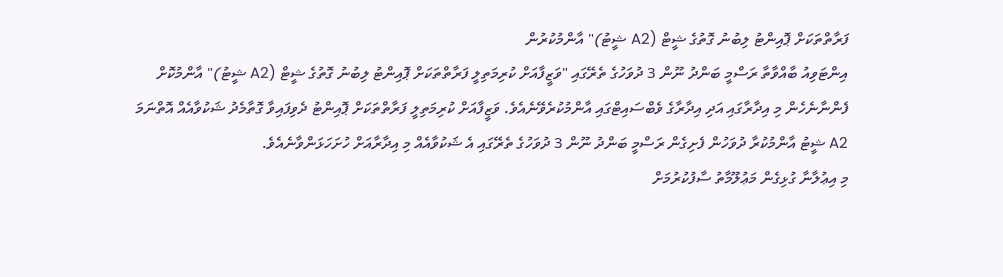ފަރާތްތަކަށް ޕޮއިންޓު ލިބުނު ގޮތުގެ ޝީޓް (A2 ޝީޓު)" އާންމުކުރުން
އިންޓަވިއު ބާއްވާތާ ރަސްމީ ބަންދު ނޫން 3 ދުވަހުގެ ތެރޭގައި "ވަޒީފާއަށް ކުރިމަތިލީ ފަރާތްތަކަށް ޕޮއިންޓު ލިބުނު ގޮތުގެ ޝީޓް (A2 ޝީޓު)" އާންމުކޮށް ފެންނާނެހެން މި އިދާރާގައި އަދި އިދާރާގެ ވެބްސައިޓްގައި އާންމުކުރެވޭނެއެވެ. ވަޒީފާއަށް ކުރިމަތިލީ ފަރާތްތަކަށް ޕޮއިންޓު ދެވިފައިވާ ގޮތާމެދު ޝަކުވާއެއް އޮތްނަމަ A2 ޝީޓު އާންމުކުރާ ދުވަހުން ފެށިގެން ރަސްމީ ބަންދު ނޫން 3 ދުވަހުގެ ތެރޭގައި އެ ޝަކުވާއެއް މި އިދާރާއަށް ހުށަހަޅަންވާނެއެވެ.
މި އިޢުލާނާ ގުޅިގެން މަޢުލޫމާތު ސާފުކުރުމަށް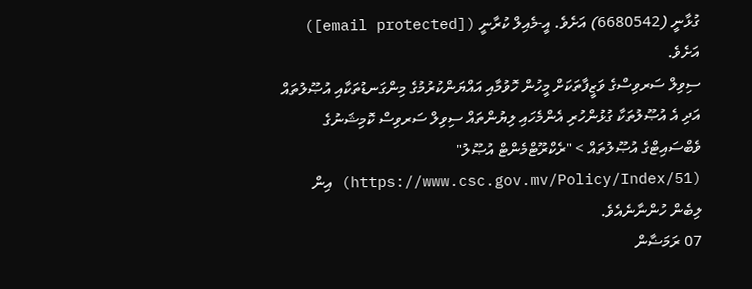ގުޅާނީ (6680542) އަށެވެ. އީ-މެއިލް ކުރާނީ ([email protected]) އަށެވެ.
ސިވިލް ސަރވިސްގެ ވަޒީފާތަކަށް މީހުން ހޮވުމާއި އައްޔަންކުރުމުގެ މިންގަނޑުތަކާއި އުޞޫލުތައް އަދި އެ އުޞޫލުތަކާ ގުޅުންހުރި އެންމެހައި ލިޔުންތައް ސިވިލް ސަރވިސް ކޮމިޝަނުގެ ވެބްސައިޓްގެ އުޞޫލުތައް > "ރެކްރޫޓްމެންޓް އުޞޫލު" (https://www.csc.gov.mv/Policy/Index/51) އިން ލިބެން ހުންނާނެއެވެ.
07 ރަމަޟާން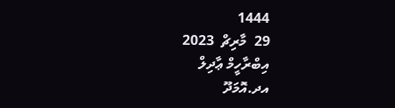1444
29  މާރިޗް  2023
އިބްރާހީމް ޢާދިލް
އދ.އޮމަދޫ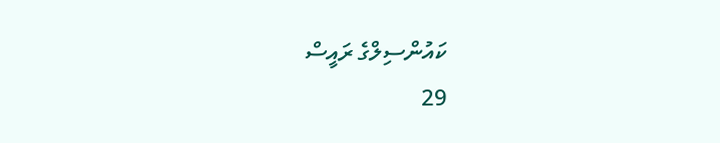ކައުންސިލްގެ ރައީސް
29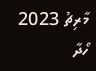މާރިޗު 2023
ހޯދާ